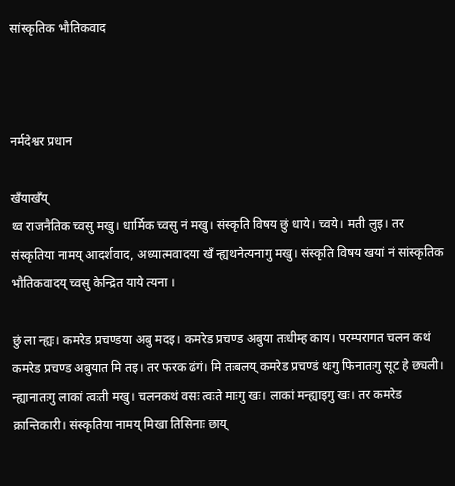सांस्कृतिक भौतिकवाद



नर्मदेश्वर प्रधान

खँयाखँय्
थ्व राजनैतिक च्वसु मखु। धार्मिक च्वसु नं मखु। संस्कृति विषय छुं धाये। च्वये। मती लुइ। तर संस्कृतिया नामय् आदर्शवाद, अध्यात्मवादया खँ न्ह्यथनेत्यनागु मखु। संस्कृति विषय खयां नं सांस्कृतिक भौतिकवादय् च्वसु केन्द्रित याये त्यना ।

छुं ला न्ह्यः। कमरेड प्रचण्डया अबु मदइ। कमरेड प्रचण्ड अबुया तःधीम्ह काय। परम्परागत चलन कथं कमरेड प्रचण्ड अबुयात मि तइ। तर फरक ढंगं। मि तःबलय् कमरेड प्रचण्डं थःगु फिनातःगु सूट हे छ्यली। न्ह्यानातःगु लाकां त्वःती मखु। चलनकथं वसः त्वःते माःगु खः। लाकां मन्ह्याइगु खः। तर कमरेड क्रान्तिकारी। संस्कृतिया नामय् मिखा तिसिनाः छाय्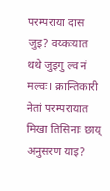परम्पराया दास जुइ? वय्कःयात थथे जुइगु ल्व नं मल्वः। क्रान्तिकारी नेतां परम्परायात मिखा तिसिनाः छाय् अनुसरण याइ?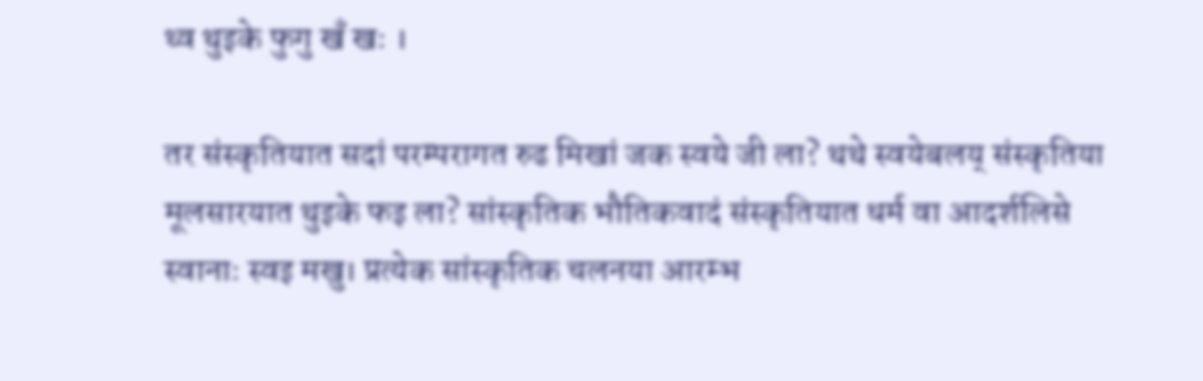थ्व थुइके फुगु खँ खः ।

तर संस्कृतियात सदां परम्परागत रुढ मिखां जक स्वये जी ला? थथे स्वयेबलय् संस्कृतिया मूलसारयात थुइके फइ ला? सांस्कृतिक भौतिकवादं संस्कृतियात धर्म वा आदर्शलिसे स्वानाः स्वइ मखु। प्रत्येक सांस्कृतिक चलनया आरम्भ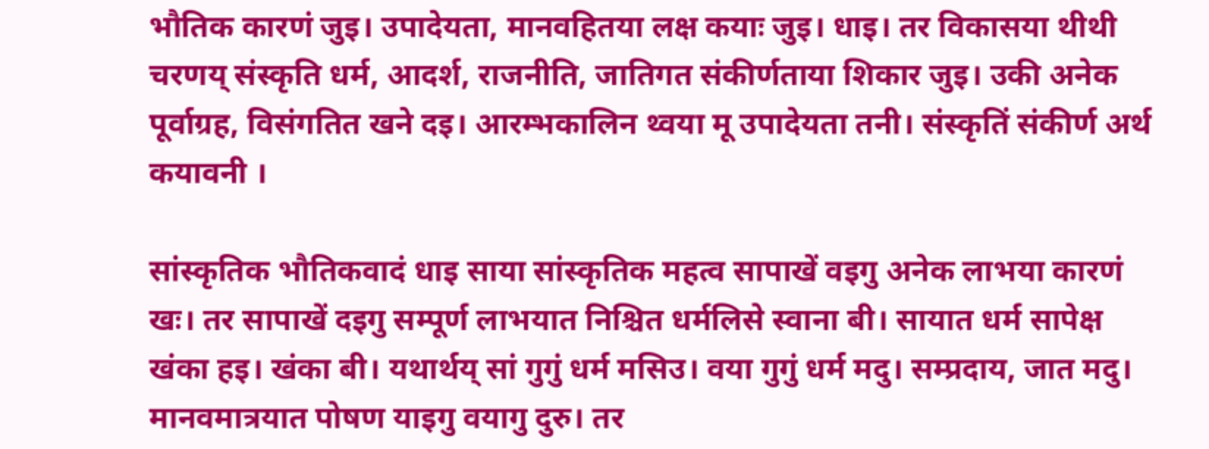भौतिक कारणं जुइ। उपादेयता, मानवहितया लक्ष कयाः जुइ। धाइ। तर विकासया थीथी चरणय् संस्कृति धर्म, आदर्श, राजनीति, जातिगत संकीर्णताया शिकार जुइ। उकी अनेक पूर्वाग्रह, विसंगतित खने दइ। आरम्भकालिन थ्वया मू उपादेयता तनी। संस्कृतिं संकीर्ण अर्थ कयावनी ।

सांस्कृतिक भौतिकवादं धाइ साया सांस्कृतिक महत्व सापाखें वइगु अनेक लाभया कारणं खः। तर सापाखें दइगु सम्पूर्ण लाभयात निश्चित धर्मलिसे स्वाना बी। सायात धर्म सापेक्ष खंका हइ। खंका बी। यथार्थय् सां गुगुं धर्म मसिउ। वया गुगुं धर्म मदु। सम्प्रदाय, जात मदु। मानवमात्रयात पोषण याइगु वयागु दुरु। तर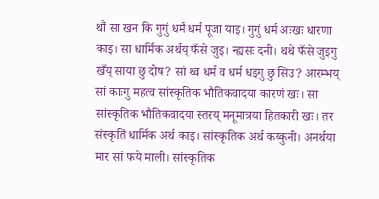थौं सा खन कि गुगुं धर्मं धर्म पूजा याइ। गुगुं धर्म अःखः धारणा काइ। सा धार्मिक अर्थय् फँसे जुइ। न्ह्यसः दनी। थथे फँसे जुइगु खँय् साया छु दोष? सां थ्व धर्म व धर्म धइगु छु सिउ? आरम्भय् सां काःगु महत्व सांस्कृतिक भौतिकवादया कारणं खः। सा सांस्कृतिक भौतिकवादया स्तरय् मनूमात्रया हितकारी खः। तर संस्कृतिं धार्मिक अर्थ काइ। सांस्कृतिक अर्थ कय्कुनी। अनर्थया मार सां फये माली। सांस्कृतिक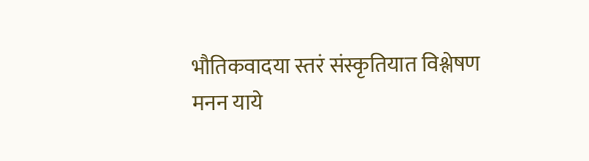भौतिकवादया स्तरं संस्कृतियात विश्लेषण मनन याये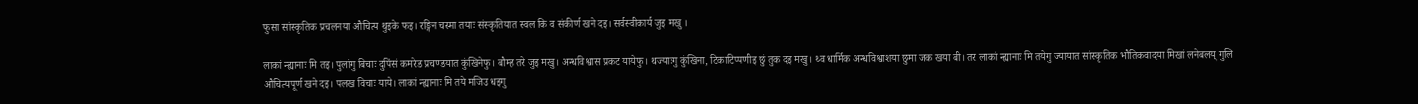फुसा सांस्कृतिक प्रचलनया औचित्य थुइके फइ। रङ्गिन चस्मा तयाः संस्कृतियात स्वल कि व संकीर्ण खने दइ। सर्वस्वीकार्य जुइ मखु ।

लाकां न्ह्यानाः मि तइ। पुलांगु बिचाः दुपिंसं कमरेड प्रचण्डयात कुंखिनेफु। बौम्ह तरे जुइ मखु। अन्धविश्वास प्रकट यायेफु। थज्याःगु कुंखिना, टिकाटिप्पणीइ छुं तुक दइ मखु। थ्व धार्मिक अन्धविश्वाशया छुमा जक खया बी। तर लाकां न्ह्यानाः मि तयेगु ज्यायात सांस्कृतिक भौतिकवादया मिखां लनेबलय् गुलि औचित्यपूर्ण खने दइ। पलख विचाः याये। लाकां न्ह्यानाः मि तये मजिउ धइगु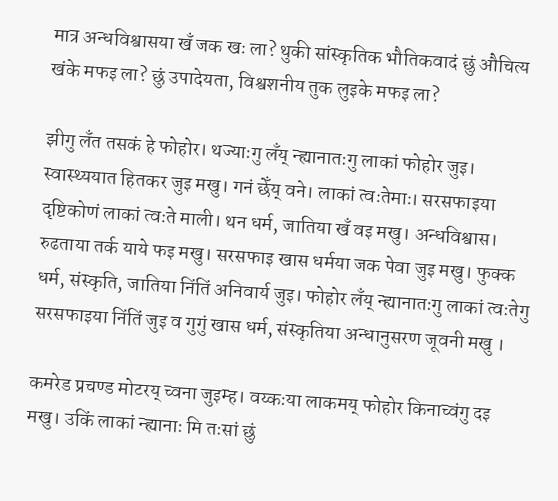मात्र अन्धविश्वासया खँ जक खः ला? थुकी सांस्कृतिक भौतिकवादं छुं औचित्य खंके मफइ ला? छुं उपादेयता, विश्वशनीय तुक लुइके मफइ ला?

झीगु लँत तसकं हे फोहोर। थज्याःगु लँय् न्ह्यानातःगु लाकां फोहोर जुइ। स्वास्थ्ययात हितकर जुइ मखु। गनं छेँय् वने। लाकां त्वःतेमाः। सरसफाइया दृष्टिकोणं लाकां त्वःते माली। थन धर्म, जातिया खँ वइ मखु। अन्धविश्वास। रुढताया तर्क याये फइ मखु। सरसफाइ खास धर्मया जक पेवा जुइ मखु। फुक्क धर्म, संस्कृति, जातिया निंतिं अनिवार्य जुइ। फोहोर लँय् न्ह्यानातःगु लाकां त्वःतेगु सरसफाइया निंतिं जुइ व गुगुं खास धर्म, संस्कृतिया अन्धानुसरण जूवनी मखु ।

कमरेड प्रचण्ड मोटरय् च्वना जुइम्ह। वय्कःया लाकमय् फोहोर किनाच्वंगु दइ मखु। उकिं लाकां न्ह्यानाः मि तःसां छुं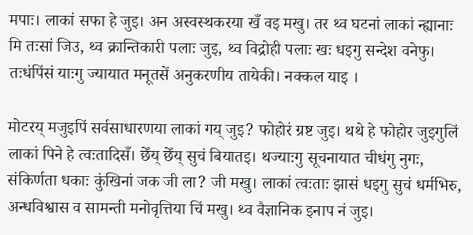मपाः। लाकां सफा हे जुइ। अन अस्वस्थकरया खँ वइ मखु। तर थ्व घटनां लाकां न्ह्यानाः मि तःसां जिउ, थ्व क्रान्तिकारी पलाः जुइ, थ्व विद्रोही पलाः खः धइगु सन्देश वनेफु। तःधंपिंसं याःगु ज्यायात मनूतसें अनुकरणीय तायेकी। नक्कल याइ ।

मोटरय् मजुइपिं सर्वसाधारणया लाकां गय् जुइ? फोहोरं ग्रष्ट जुइ। थथे हे फोहोर जुइगुलिं लाकां पिने हे त्वःतादिसँ। छेँय् छेँय् सुचं बियातइ। थज्याःगु सूचनायात चीधंगु नुगः, संकिर्णता धकाः कुंखिनां जक जी ला? जी मखु। लाकां त्वःताः झासं धइगु सुचं धर्मभिरु, अन्धविश्वास व सामन्ती मनोवृत्तिया चिं मखु। थ्व वैज्ञानिक इनाप नं जुइ।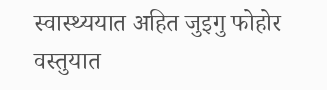स्वास्थ्ययात अहित जुइगु फोहोर वस्तुयात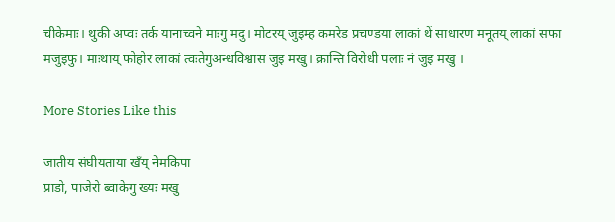चीकेमाः। थुकी अप्वः तर्क यानाच्वने माःगु मदु। मोटरय् जुइम्ह कमरेड प्रचण्डया लाकां थें साधारण मनूतय् लाकां सफा मजुइफु। माःथाय् फोहोर लाकां त्वःतेगुअन्धविश्वास जुइ मखु। क्रान्ति विरोधी पलाः नं जुइ मखु ।

More Stories Like this

जातीय संघीयताया खँय् नेमकिपा
प्राडो, पाजेरो ब्वाकेगु ख्यः मखु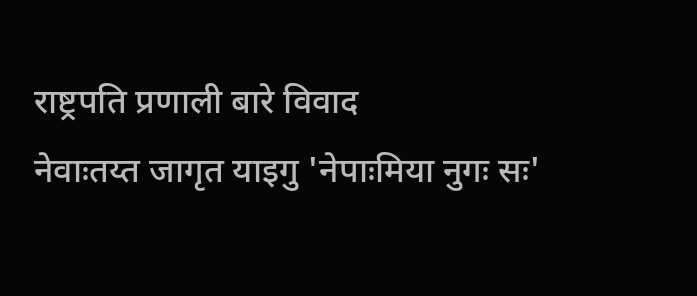राष्ट्रपति प्रणाली बारे विवाद
नेवाःतय्त जागृत याइगु 'नेपाःमिया नुगः सः'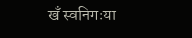खँ स्वनिगःया